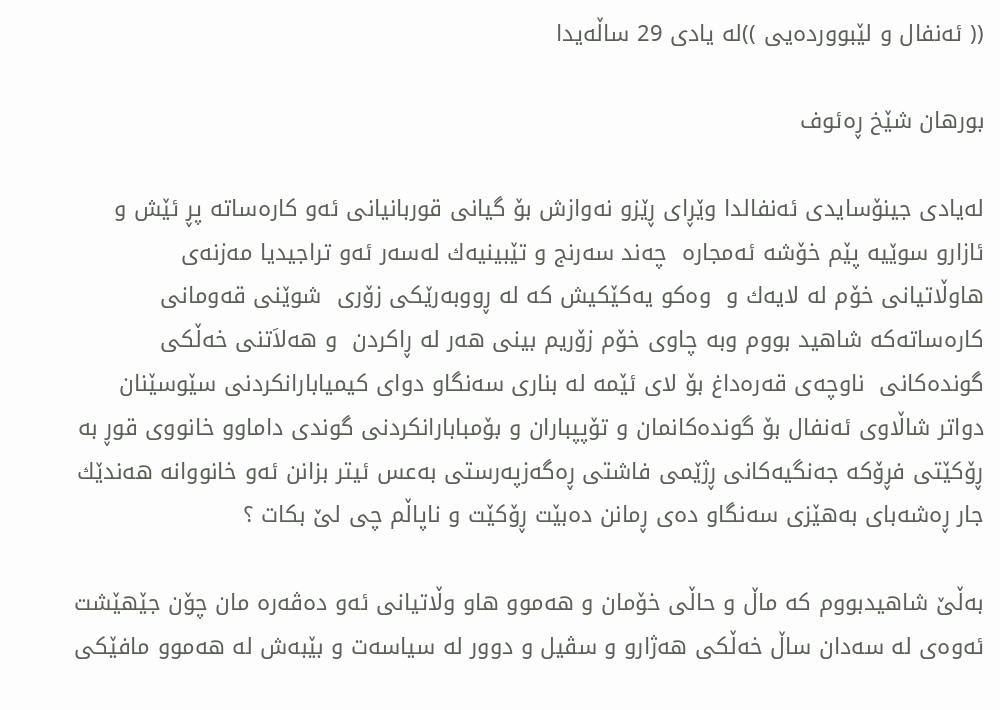(( ئه‌نفال و لێبوورده‌یی‌ ))له‌ یادی‌ 29 ساڵه‌یدا

بورهان شێخ ڕەئوف

له‌یادی‌ جینۆسایدی‌ ئه‌نفالدا وێڕای‌ ڕێزو نه‌وازش بۆ گیانی‌ قوربانیانی‌ ئه‌و كاره‌ساته‌ پڕ ئێش و ئازارو سوێیه‌ پێم خۆشه‌ ئه‌مجاره‌  چه‌ند سه‌رنج و تێبینیه‌ك له‌سه‌ر ئه‌و تراجیدیا مه‌زنه‌ی‌ هاوڵاتیانی‌ خۆم له‌ لایه‌ك و  وه‌كو یه‌كێكیش كه‌ له‌ ڕووبه‌رێكی‌ زۆری‌  شوێنی‌ قه‌ومانی‌ كاره‌ساته‌كه‌ شاهید بووم وبه‌ چاوی‌ خۆم زۆریم بینی‌ هه‌ر له‌ ڕاكردن  و هه‌لاَتنی‌ خه‌ڵكی‌  گونده‌كانی‌  ناوچه‌ی‌ قه‌ره‌داغ بۆ لای‌ ئێمه‌ له‌ بناری‌ سه‌نگاو دوای‌ كیمیابارانكردنی‌ سێوسێنان دواتر شاڵاوی‌ ئه‌نفال بۆ گونده‌كانمان و تۆپپباران و بۆمبابارانكردنی‌ گوندی‌ داماوو خانووی‌ قوڕ به‌ ڕۆكێتی‌ فڕۆكه‌ جه‌نگیه‌كانی‌ ڕژێمی‌ فاشتی‌ ڕه‌گه‌زپه‌رستی‌ به‌عس ئیتر بزانن ئه‌و خانووانه‌ هه‌ندێك جار ڕه‌شه‌بای‌ به‌هێزی‌ سه‌نگاو ده‌ی‌ ڕمانن ده‌بێت ڕۆكێت و ناپاڵم چی‌ لێ‌ بكات ؟

به‌ڵێ‌ شاهیدبووم كه‌ ماڵ و حاڵی‌ خۆمان و هه‌موو هاو وڵاتیانی‌ ئه‌و ده‌ڤه‌ره‌ مان چۆن جێهێشت ئه‌وه‌ی‌ له‌ سه‌دان ساڵ خه‌ڵكی‌ هه‌ژارو و سڤیل و دوور له‌ سیاسه‌ت و بێبه‌ش له‌ هه‌موو مافێكی‌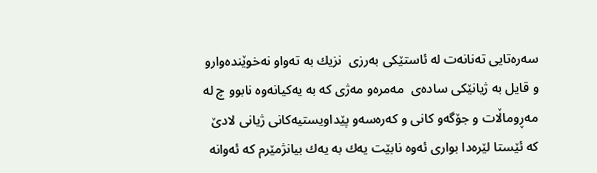سه‌ره‌تایی‌ ته‌نانه‌ت له‌ ئاستێكی‌ به‌رزی‌  نزیك به‌ ته‌واو نه‌خوێنده‌وارو و قایل به‌ ژیانێكی‌ ساده‌ی‌  مه‌مره‌و مه‌ژی‌ كه‌ به‌ یه‌كیانه‌وه‌ نابوو چ له‌ مه‌ڕوماڵات و جۆگه‌و كانی‌ و كه‌ره‌سه‌و پێداویستیه‌كانی‌ ژیانی‌ لادێ‌ كه‌ ئێستا لێره‌دا بواری‌ ئه‌وه‌ نابێت یه‌ك به‌ یه‌ك بیانژمێرم كه‌ ئه‌وانه‌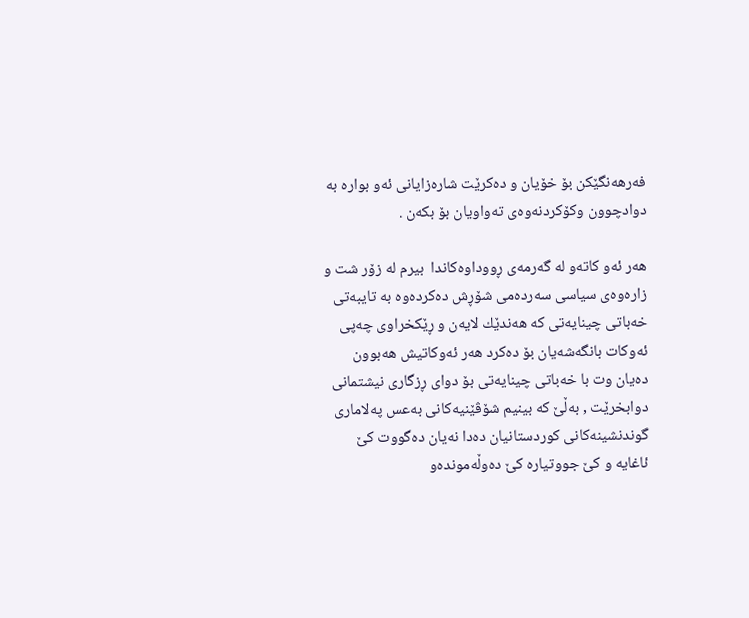فه‌رهه‌نگێكن بۆ خۆیان و ده‌كرێت شاره‌زایانی‌ ئه‌و بواره‌ به‌ دوادچوون وكۆكردنه‌وه‌ی‌ ته‌واویان بۆ بكه‌ن .

هه‌ر ئه‌و كاته‌و له‌ گه‌رمه‌ی‌ ڕووداوه‌كاندا  بیرم له‌ زۆر شت و زاره‌وه‌ی‌ سیاسی‌ سه‌رده‌می‌ شۆڕش ده‌كرده‌وه‌ به‌ تایبه‌تی‌ خه‌باتی‌ چینایه‌تی‌ كه‌ هه‌ندێك لایه‌ن و ڕێكخراوی‌ چه‌پی‌ ئه‌وكات بانگه‌شه‌یان بۆ ده‌كرد هه‌ر ئه‌وكاتیش هه‌بوون ده‌یان وت با خه‌باتی‌ چینایه‌تی‌ بۆ دوای‌ ڕزگاری‌ نیشتمانی‌ دوابخرێت , به‌ڵێ‌ كه‌ بینیم شۆڤێنیه‌كانی‌ به‌عس په‌لاماری‌ گوندنشینه‌كانی‌ كوردستانیان ده‌دا نه‌یان ده‌گووت كێ‌ ئاغایه‌ و كێ‌ جووتیاره‌ كێ‌ ده‌وڵه‌مونده‌و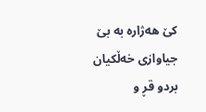كێ‌ هه‌ژاره‌ به‌ بێ‌ جیاوازی‌ خه‌ڵكیان بردو قڕ و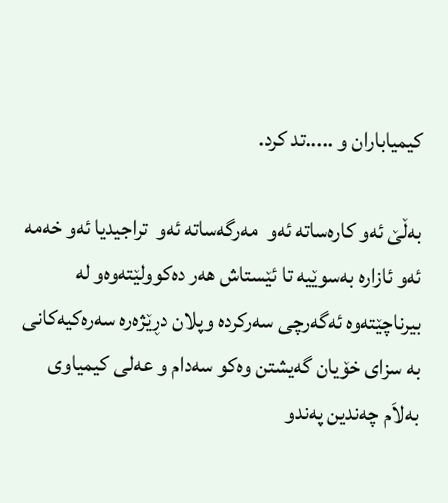كیمیاباران و .....تد كرد.

به‌ڵێ‌ ئه‌و كاره‌ساته‌ ئه‌و  مه‌رگه‌ساته‌ ئه‌و  تراجیدیا ئه‌و خه‌مه‌ ئه‌و ئازاره‌ به‌سوێیه‌ تا ئێستاش هه‌ر ده‌كوولێته‌وه‌و له‌ بیرناچێته‌وه‌ ئه‌گه‌رچی‌ سه‌ركرده‌ وپلان دڕێژه‌ره‌ سه‌ره‌كیه‌كانی‌ به‌ سزای‌ خۆیان گه‌یشتن وه‌كو سه‌دام و عه‌لی‌ كیمیاوی‌  به‌لاَم چه‌ندین په‌ندو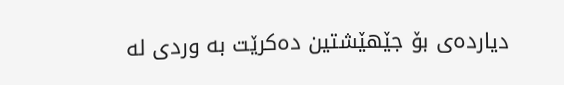دیارده‌ی‌ بۆ جێهێشتین ده‌كرێت به‌ وردی‌ له‌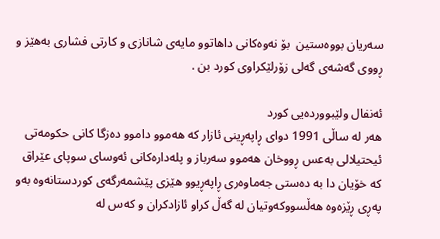سه‌ریان بووه‌ستین  بۆ نه‌وه‌كانی‌ داهاتوو مایه‌ی‌ شانازی‌ و كارتی‌ فشاری‌ به‌هێز و ڕووی‌ گه‌شه‌ی‌ گه‌لی‌ زۆرلێكراوی‌ كورد بن .

ئه‌نفال ولێبوورده‌یی‌ كورد
هه‌ر له‌ ساڵی‌ 1991 دوای‌ ڕاپه‌ڕینی‌ ئازار كه‌ هه‌موو داموو ده‌زگا كانی‌ حكومه‌تی‌ ئیحتیلالی‌ به‌عس ڕووخان هه‌موو سه‌رباز و پله‌داره‌كانی‌ ئه‌وسای‌ سوپای‌ عێراق كه‌ خۆیان دا به‌ ده‌ستی‌ جه‌ماوه‌ری‌ ڕاپه‌ڕیوو هێزی‌ پێشمه‌رگه‌ی‌ كوردستانه‌وه‌ به‌و په‌ڕی‌ ڕێزه‌وه‌ هه‌ڵسووكه‌وتیان له‌ گه‌ڵ كراو ئازادكران و كه‌س له‌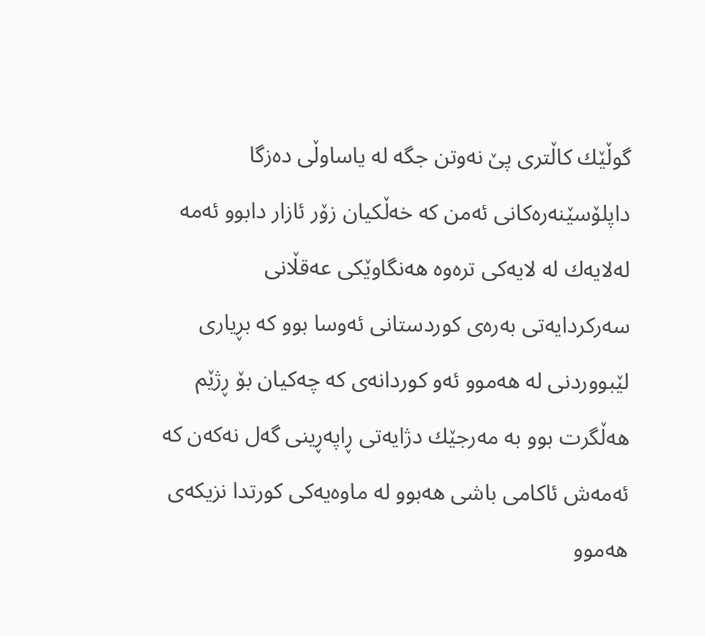گوڵێك كاڵتری‌ پێ‌ نه‌وتن جگه‌ له‌ یاساوڵی‌ ده‌زگا داپلۆسێنه‌ره‌كانی‌ ئه‌من كه‌ خه‌ڵكیان زۆر ئازار دابوو ئه‌مه‌ له‌لایه‌ك له‌ لایه‌كی‌ تره‌وه‌ هه‌نگاوێكی‌ عه‌قڵانی‌ سه‌ركردایه‌تی‌ به‌ره‌ی‌ كوردستانی‌ ئه‌وسا بوو كه‌ بڕیاری‌ لێبووردنی‌ له‌ هه‌موو ئه‌و كوردانه‌ی‌ كه‌ چه‌كیان بۆ ڕژێم هه‌ڵگرت بوو به‌ مه‌رجێك دژایه‌تی‌ ڕاپه‌ڕینی‌ گه‌ل نه‌كه‌ن كه‌ ئه‌مه‌ش ئاكامی‌ باشی‌ هه‌بوو له‌ ماوه‌یه‌كی‌ كورتدا نزیكه‌ی‌ هه‌موو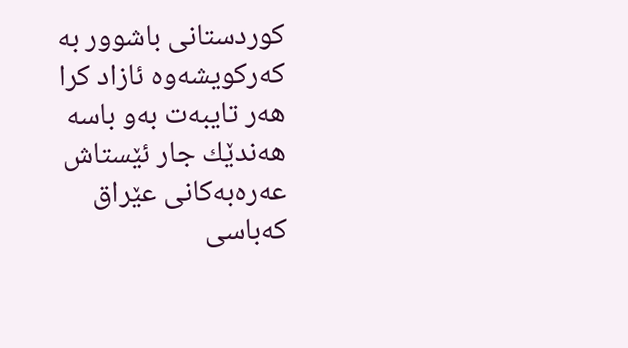كوردستانی‌ باشوور به‌ كه‌ركویشه‌وه‌ ئازاد كرا هه‌ر تایبه‌ت به‌و باسه‌ هه‌ندێك جار ئێستاش عه‌ره‌به‌كانی‌ عێراق كه‌باسی‌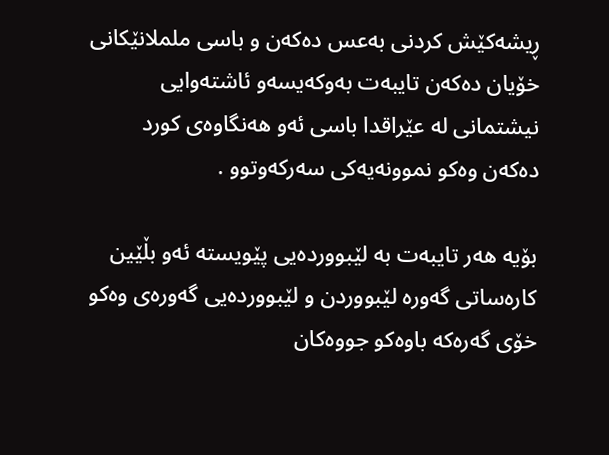ڕیشه‌كێش كردنی‌ به‌عس ده‌كه‌ن و باسی‌ ململانێكانی‌ خۆیان ده‌كه‌ن تایبه‌ت به‌وكه‌یسه‌و ئاشته‌وایی‌ نیشتمانی‌ له‌ عێراقدا باسی‌ ئه‌و هه‌نگاوه‌ی‌ كورد ده‌كه‌ن وه‌كو نموونه‌یه‌كی‌ سه‌ركه‌وتوو .

بۆیه‌ هه‌ر تایبه‌ت به‌ لێبوورده‌یی‌ پێویسته‌ ئه‌و بڵێین كاره‌ساتی‌ گه‌وره‌ لێبووردن و لێبوورده‌یی‌ گه‌وره‌ی‌ وه‌كو خۆی‌ گه‌ره‌كه‌ باوه‌كو جووه‌كان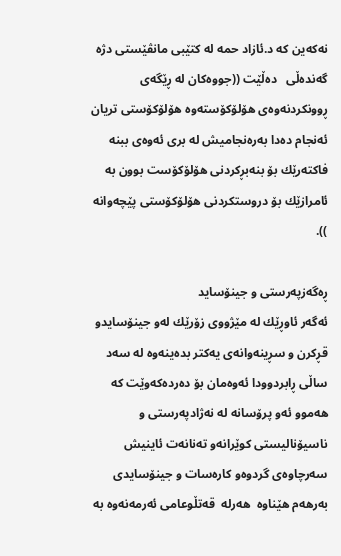نه‌كه‌ین كه‌ د.ئازاد حمه‌ له‌ كتێبی‌ مانڤێستی‌ دژه‌ گه‌نده‌ڵی‌   ده‌ڵێت ((جووه‌كان له‌ ڕێگه‌ی‌ ڕوونكردنه‌وه‌ی‌ هۆلۆكۆسته‌وه‌ هۆلۆكۆستی‌ تریان ئه‌نجام ده‌دا به‌ره‌نجامیش له‌ بری‌ ئه‌وه‌ی‌ ببنه‌ فاكته‌رێك بۆ بنه‌بڕكردنی‌ هۆلۆكۆست بوون به‌ ئامرازێك بۆ دروستكردنی‌ هۆلۆكۆستی‌ پێچه‌وانه‌ )).

ڕه‌گه‌زپه‌رستی‌ و جینۆساید
ئه‌گه‌ر ئاوڕێك له‌ مێژووی‌ زۆرێك له‌و جینۆسایدو قڕكرن و سڕینه‌وانه‌ی‌ یه‌كتر بده‌ینه‌وه‌ له‌ سه‌د ساڵی‌ ڕابردوودا ئه‌وه‌مان بۆ ده‌رده‌كه‌وێت كه‌ هه‌موو ئه‌و پرۆسانه‌ له‌ نه‌ژادپه‌رستی‌ و ناسیۆنالیستی‌ كوێرانه‌و ته‌نانه‌ت ئاینیش سه‌رچاوه‌ی‌ گردوه‌و كاره‌سات و جینۆسایدی‌ به‌رهه‌م هێناوه‌  هه‌رله‌  قه‌تڵوعامی‌ ئه‌رمه‌نه‌وه‌ به‌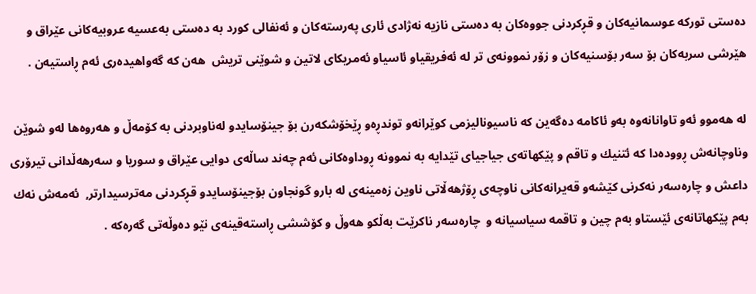ده‌ستی‌ توركه‌ عوسمانیه‌كان و قڕكردنی‌ جووه‌كان به‌ ده‌ستی‌ نازیه‌ نه‌ژادی‌ ئاری‌ په‌رسته‌كان و ئه‌نفالی‌ كورد به‌ ده‌ستی‌ به‌عسیه‌ عروبیه‌كانی‌ عێراق و هێرشی‌ سربه‌كان بۆ سه‌ر بۆسنیه‌كان و زۆر نموونه‌ی‌ تر له‌ ئه‌فریقیاو ئاسیاو ئه‌مریكای‌ لاتین و شوێنی‌ تریش  هه‌ن كه‌ گه‌واهیده‌ری‌ ئه‌م ڕاستیه‌ن .

له‌ هه‌موو ئه‌و تاوانانه‌وه‌ به‌و ئاكامه‌ ده‌گه‌ین كه‌ ناسیونالیزمی‌ كوێرانه‌و توندڕه‌و ڕێخۆشكه‌رن بۆ جینۆسایدو له‌ناوبردنی‌ به‌ كۆمه‌ڵ و هه‌روه‌ها له‌و شوێن وناوچانه‌ش ڕووده‌دا كه‌ ئتنیك و تاقم و پێكهاته‌ی‌ جیاجیای‌ تێدایه‌ به‌ نموونه‌ ڕوداوه‌كانی‌ ئه‌م چه‌ند ساڵه‌ی‌ دوایی‌ عێراق و سوریا و سه‌رهه‌ڵدانی‌ تیرۆری‌ داعش و چاره‌سه‌ر نه‌كرنی‌ كێشه‌و قه‌یرانه‌كانی‌ ناوچه‌ی‌ ڕۆژهه‌ڵاتی‌ ناوین زه‌مینه‌ی‌ له‌ بارو گونجاون بۆجینۆسایدو قڕكردنی‌ مه‌ترسیدارتر,  ئه‌مه‌ش نه‌ك به‌م پێكهاتانه‌ی‌ ئێستاو به‌م چین و تاقمه‌ سیاسیانه‌ و  چاره‌سه‌ر ناكرێت به‌ڵكو هه‌وڵ و كۆششی‌ ڕاسته‌قینه‌ی‌ نێو ده‌وڵه‌تی‌ گه‌ره‌كه‌ .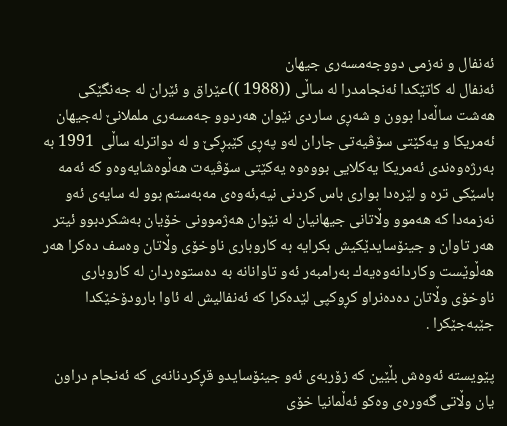ئه‌نفال و نه‌زمی‌ دووجه‌مسه‌ری‌ جیهان
ئه‌نفال له‌ كاتێكدا ئه‌نجامدرا له‌ ساڵی‌ ((1988 ))عێراق و ئێران له‌ جه‌نگێكی‌ هه‌شت ساڵه‌دا بوون و شه‌ڕی‌ ساردی‌ نێوان هه‌ردوو جه‌مسه‌ری‌ ململانێ‌ له‌جیهان ئه‌مریكا و یه‌كێتی‌ سۆڤیه‌تی‌ جاران له‌و په‌ڕی‌ كێبڕكێ‌ و له‌ دواترله‌ ساڵی‌  1991 به‌ به‌رژه‌وه‌ندی‌ ئه‌مریكا یه‌كلایی‌ بووه‌وه‌ یه‌كێتی‌ سۆڤیه‌ت هه‌ڵوه‌شایه‌وه‌و كه‌ ئه‌مه‌ باسێكی‌ تره‌ و لێره‌دا بواری‌ باس كردنی‌ نیه‌,ئه‌وه‌ی‌ مه‌به‌ستم بوو له‌ سایه‌ی‌ ئه‌و نه‌زمه‌دا كه‌ هه‌موو وڵاتانی‌ جیهانیان له‌ نێوان هه‌ژموونی‌ خۆیان به‌شكردبوو ئیتر هه‌ر تاوان و جینۆسایدێكیش بكرایه‌ به‌ كاروباری‌ ناوخۆی‌ وڵاتان وه‌سف ده‌كرا هه‌ر هه‌ڵوێست وكاردانه‌وه‌یه‌ك به‌رامبه‌ر ئه‌و تاوانانه‌ به‌ ده‌ستوه‌ردان له‌ كاروباری‌ ناوخۆی‌ وڵاتان ده‌ده‌نراو كڕوكپی‌ لێده‌كرا كه‌ ئه‌نفالیش له‌ ئاوا بارودۆخێكدا جێبه‌جێكرا .

پێویسته‌ ئه‌وه‌ش بڵێین كه‌ زۆربه‌ی‌ ئه‌و جینۆسایدو قڕكردنانه‌ی‌ كه‌ ئه‌نجام دراون یان وڵاتی‌ گه‌وره‌ی‌ وه‌كو ئه‌ڵمانیا خۆی‌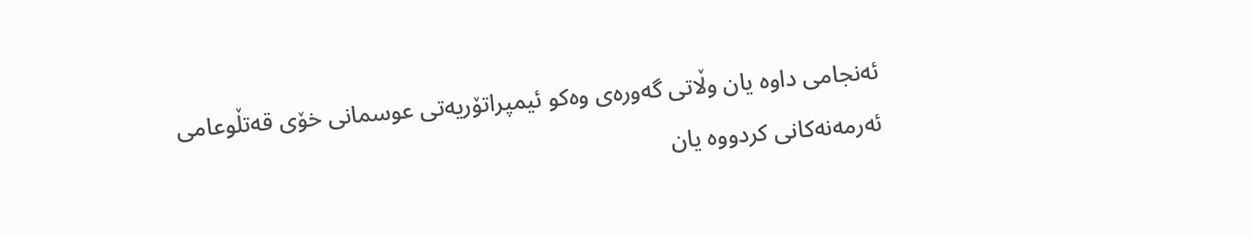ئه‌نجامی‌ داوه‌ یان وڵاتی‌ گه‌وره‌ی وه‌كو ئیمپراتۆریه‌تی‌ عوسمانی‌ خۆی‌ قه‌تڵوعامی‌ ئه‌رمه‌نه‌كانی‌ كردووه‌ یان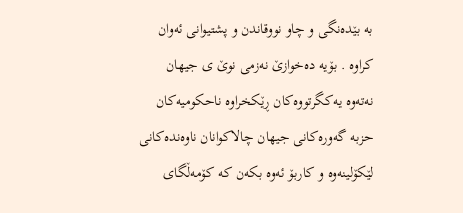به‌ بێده‌نگی‌ و چاو نووقاندن و پشتیوانی‌ ئه‌وان كراوه‌ . بۆیه‌ ده‌خوازێ‌ نه‌زمی‌ نوێ‌ ی‌ جیهان نه‌ته‌وه‌ یه‌كگرتووه‌كان ڕێكخراوه‌ ناحكومیه‌كان حزبه‌ گه‌وره‌كانی‌ جیهان چالاكوانان ناوه‌نده‌كانی‌ لێكۆلینه‌وه‌ و كاربۆ ئه‌وه‌ بكه‌ن كه‌ كۆمه‌ڵگای‌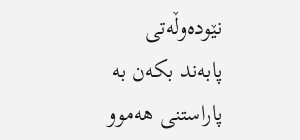نێوده‌وڵه‌تی‌ پابه‌ند بكه‌ن به‌ پاراستنی‌ هه‌موو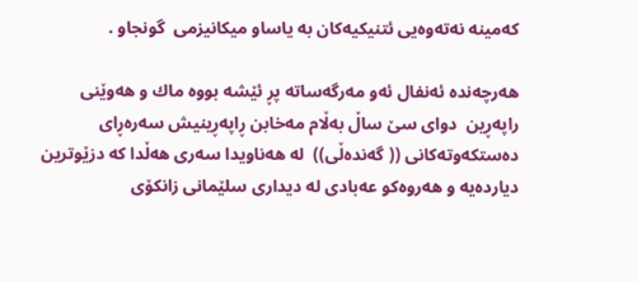كه‌مینه‌ نه‌ته‌وه‌یی‌ ئتنیكیه‌كان به‌ یاساو میكانیزمی‌  گونجاو .

هه‌رچه‌نده‌ ئه‌نفال ئه‌و مه‌رگه‌ساته‌ پڕ ئێشه‌ بووه‌ ماك و هه‌وێنی‌ راپه‌ڕین  دوای‌ سێ‌ ساڵ به‌ڵام مه‌خابن ڕاپه‌ڕینیش سه‌ره‌ڕای‌ ده‌ستكه‌وته‌كانی‌ (( گه‌نده‌ڵی‌))  له‌ هه‌ناویدا سه‌ری‌ هه‌ڵدا كه‌ دزێوترین دیارده‌یه‌ و هه‌روه‌كو عه‌بادی‌ له‌ دیداری‌ سلێمانی‌ زانكۆی‌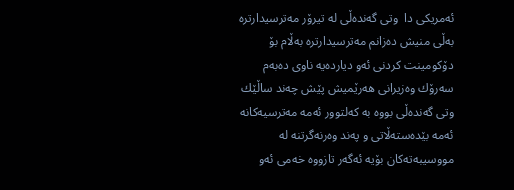ئه‌مریكی‌ دا  وتی‌ گه‌نده‌ڵی‌ له‌ تیرۆر مه‌ترسیدارتره‌ به‌ڵی‌ منیش ده‌زانم مه‌ترسیدارتره‌ به‌ڵام بۆ دۆكومینت كردنی‌ ئه‌و دیارده‌یه‌ ناوی‌ ده‌به‌م سه‌رۆك وه‌زیرانی‌ هه‌رێمیش پێش چه‌ند ساڵێك وتی‌ گه‌نده‌ڵی‌ بووه‌ به‌ كه‌لتوور ئه‌مه‌ مه‌ترسیه‌كانه‌ ئه‌مه‌ بێده‌سته‌ڵاتی‌ و په‌ند وه‌رنه‌گرتنه‌ له‌ مووسیبه‌ته‌كان بۆیه‌ ئه‌گه‌ر تازووه‌ خه‌می‌ ئه‌و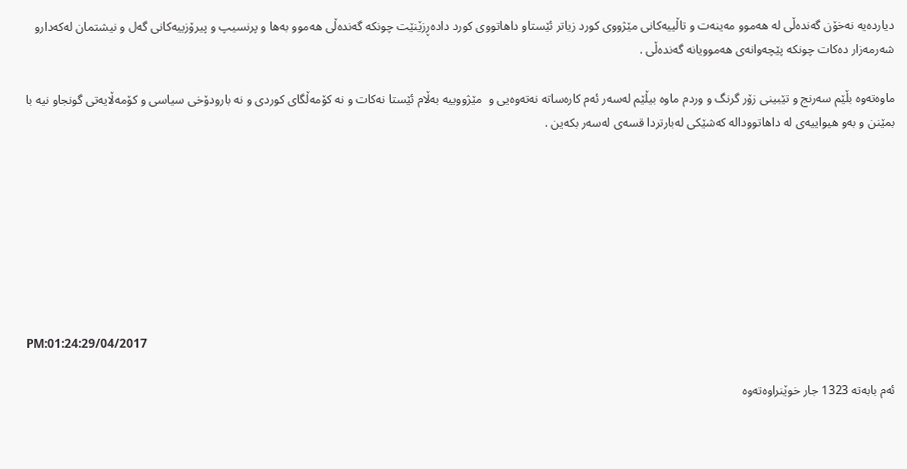دیارده‌یه‌ نه‌خۆن گه‌نده‌ڵی‌ له‌ هه‌موو مه‌ینه‌ت و تاڵییه‌كانی‌ مێژووی‌ كورد زیاتر ئێستاو داهاتووی‌ كورد داده‌ڕزێنێت چونكه‌ گه‌نده‌ڵی‌ هه‌موو به‌ها و پرنسیپ و پیرۆزییه‌كانی‌ گه‌ل و نیشتمان له‌كه‌دارو شه‌رمه‌زار ده‌كات چونكه‌ پێچه‌وانه‌ی‌ هه‌موویانه‌ گه‌نده‌ڵی‌ .

ماوه‌ته‌وه‌ بڵێم سه‌رنج و تێبینی‌ زۆر گرنگ و وردم ماوه‌ بیڵێم له‌سه‌ر ئه‌م كاره‌ساته‌ نه‌ته‌وه‌یی و  مێژووییه‌ به‌ڵام ئێستا نه‌كات و نه‌ كۆمه‌ڵگای‌ كوردی‌ و نه‌ بارودۆخی‌ سیاسی‌ و كۆمه‌ڵایه‌تی‌ گونجاو نیه‌ با بمێنن و به‌و هیواییه‌ی‌ له‌ داهاتووداله‌ كه‌شێكی‌ له‌بارتردا قسه‌ی‌ له‌سه‌ر بكه‌ین .








PM:01:24:29/04/2017

ئه‌م بابه‌ته 1323 جار خوێنراوه‌ته‌وه‌‌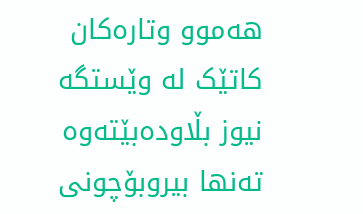هەموو وتارەکان کاتێک لە وێستگە نیوز بڵاودەبێتەوە تەنها بیروبۆچونی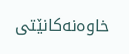خاوەنەکانێتی